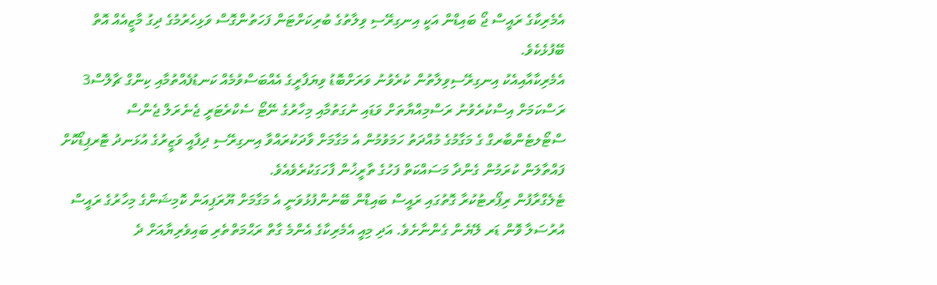އެމެރިކާގެ ރައީސް ޖޯ ބައިޑްން އަކީ އިނގިރޭސި ވިލާތުގެ ބުރިކަށްޓަން ފަހަތުންގޮސް ވަޅިހެރުމުގެ ދިގު މާޒީއެއް އޮތް ބޭފުޅެކެވެ.
އެމެރިކާއާއިއެކު އިނގިރޭސިވިލާތުން ކުރެވުނު ވަރަށްބޮޑު ވިޔަފާރީގެ އެއްބަސްވުމެއް ކަނޑުފެއްތުމާއި ކިންގް ޗާލްސް3 ރަސްކަމަށް އިސްކުރެވުނު ރަސްމިއްޔާތަށް ވަޑައި ނުގަތުމާއި މިހާރުގެ ނޭޓޯ ސެކްރެޓަރީ ޖެނެރަލް ޖެންސް ސްޓޯލޓެންބާރގް ގެ މަގާމުގެ މުއްދަތު ހަމަވުމުން އެ މަގާމަށް ވާދަކުރައްވާ އިނގިރޭސި ދިފާއީ ވަޒީރުގެ އުޅަނދު ޓޮރޕިޑޯކޮށް ފައްތާލަން ކުރަމުން ގެންދާ މަސައްކަތް ފަހުގެ ތާރީޚުން ފާހަގަކުރެވެއެވެ.
ޓެލެގްރާފުން ރިޕޯރޓުކުރާ ގޮތުގައި ރައީސް ބައިޑްން ބޭނުންފުޅުވަނީ އެ މަގާމަށް ޔޫރަޕިއަން ކޮމިޝަންގެ މިހާރުގެ ރައީސް އުރުސަލާ ވޮން ޑަރ ލޭޔެން ގެންނާށެވެ. އަދި މިއީ އެމެރިކާގެ އެންމެ ގާތް ރަޙްމަތްތެރި ބައިވެރިޔާއަށް ދެ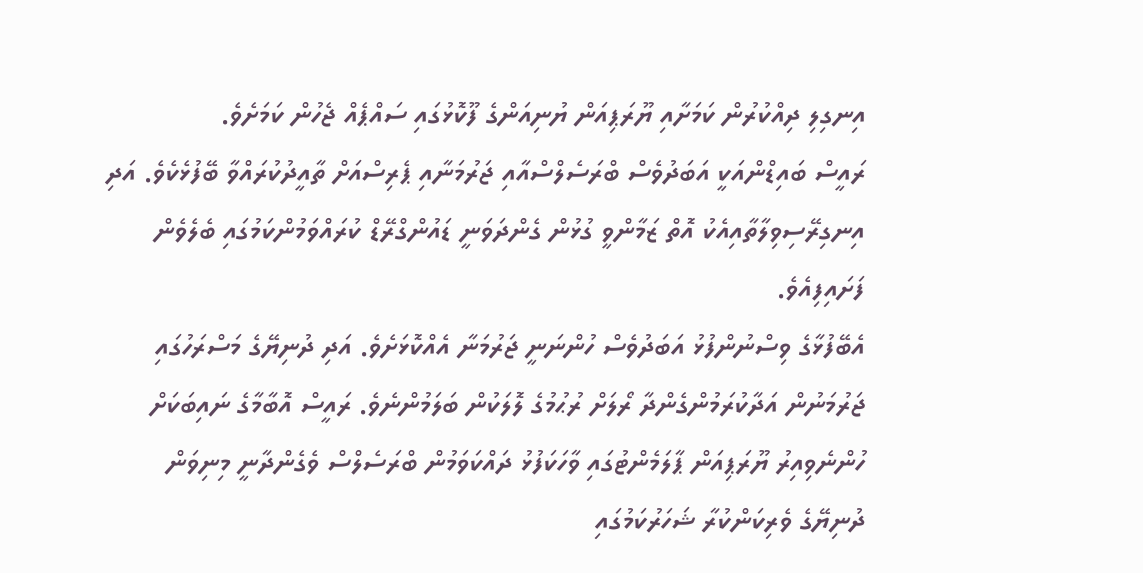އިނގިލި ދިއްކުރުން ކަމަށާއި ޔޫރަޕިއަން ޔުނިއަންގެ ފޫކޮޅުގައި ސައްޕެއް ޖެހުން ކަމަށެވެ.
ރައީސް ބައިޑްންއަކީ އަބަދުވެސް ބްރަސެލްސްއާއި ޖަރުމަނާއި ޕެރިސްއަށް ތާއީދުކުރައްވާ ބޭފުޅެކެވެ. އަދި އިނގިރޭސިވިލާތާއިއެކު އޮތް ޒަމާންވީ ގުޅުން ގެންދަވަނީ ޑައުންގްރޭޑް ކުރައްވަމުންކަމުގައި ބެލެވެން ފަށައިފިއެވެ.
އެބޭފުޅާގެ ވިސްނުންފުޅު އަބަދުވެސް ހުންނަނީ ޖަރުމަނާ އެއްކޮޅަށެވެ. އަދި ދުނިޔޭގެ މަސްރަހުގައި ޖަރުމަނުން އަދާކުރަމުންގެންދާ ރޯލަށް ރުޙުމުގެ ލޮލަކުން ބަލަމުންނެވެ. ރައީސް އޮބާމާގެ ނައިބަކަށް ހުންނެވިއިރު ޔޫރަޕިއަން ޕާލަމެންޓުގައި ވާހަކަފުޅު ދައްކަވަމުން ބްރަސެލްސް ވެގެންދާނީ މިނިވަން ދުނިޔޭގެ ވެރިކަންކުރާ ޝަހަރުކަމުގައި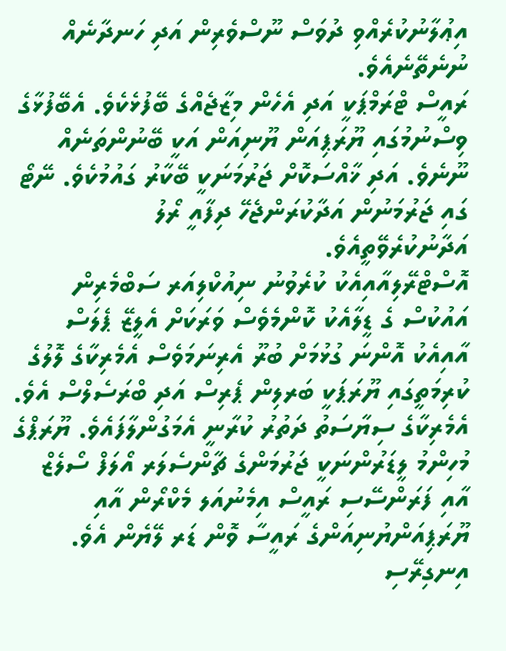އިޢުލާނުކުރެއްވި ދުވަސް ނޫސްވެރިން އަދި ހަނދާނެއް ނުނެތޭނެއެވެ.
ރައީސް ޓްރަމްޕަކީ އަދި އެހެން މިޒާޖެއްގެ ބޭފުޅެކެވެ. އެބޭފުޅާގެ ވިސްނުމުގައި ޔޫރަޕިއަން ޔޫނިއަން އަކީ ބޭނުންތަނެއް ނޫނެވެ. އަދި ޚާއްސަކޮށް ޖަރުމަނަކީ ބޭކާރު ގައުމުކެވެ. ނޭޓޯ ގައި ޖަރުމަނުން އަދާކުރަންޖެހޭ ދިފާއީ ރޯލު އަދާނުކުރެވޭތީއެވެ.
އޮސްޓްރޭލިއާއިއެކު ކުރެވުނު ނިއުކްލިއަރ ސަބްމެރިން އައުކުސް ގެ ޑީލާއެކު ކޮންމެވެސް ވަރަކަށް އެލީޒޭ ޕެލަސް އާއިއެކު އޮންނަ ގުޅުމަށް ބުރޫ އެރިނަމަވެސް އެމެރިކާގެ ލޮލުގެ ކުރިމަތީގައި ޔޫރަޕަކީ ބަރލިން ޕެރިސް އަދި ބްރަސެލްސް އެވެ.
އެމެރިކާގެ ސިޔާސަތު ދަތުރު ކުރާނީ އެމަގުންލާފައެވެ. ޔޫރަޕްގެ މުހިންމު ލީޑަރުންނަކީ ޖަރުމަންގެ ޗާންސެލަރ އޯލަފް ސޯލެޒް އާއި ފަރަންސޭސި ރައީސް އިމެނުއަލ މެކްރޯން އާއި ޔޫރަޕިއަންޔުނިއަންގެ ރައީސާ ވޮން ޑަރ ލޭޔެން އެވެ.
އިނގިރޭސި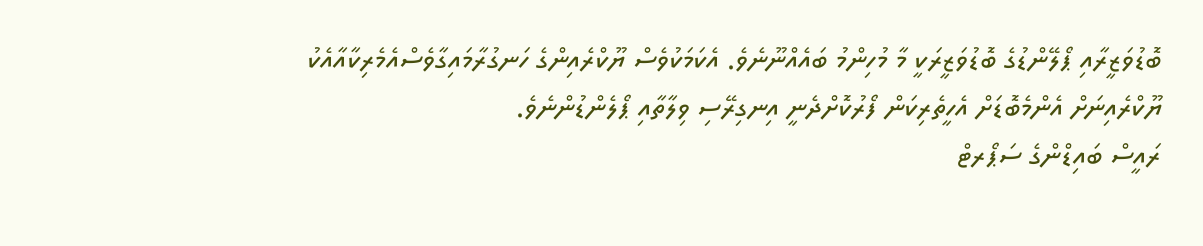ބޮޑުވަޒީރާއި ޕޯލޭންޑުގެ ބޮޑުވަޒީރަކީ މާ މުހިންމު ބައެއްނޫނެވެ. އެކަމަކުވެސް ޔޫކްރެއިންގެ ހަނގުރާމައިގާވެސްއެމެރިކާއާއެކު ޔޫކްރެއިނަށް އެންމެބޮޑަށް އެހީތެރިކަން ފޯރުކޮށްދެނީ އިނގިރޭސި ވިލާތާއި ޕޯލެންޑުންނެވެ.
ރައީސް ބައިޑްންގެ ސަޕޯރޓް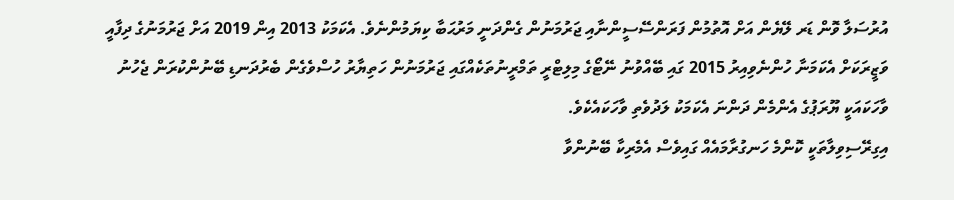އުރުސަލާ ވޮން ޑަރ ލޭޔެން އަށް އޮތުމުން ފަރަންސޭސީންނާއި ޖަރުމަނުން ގެންދަނީ މަރުޙަބާ ކިޔަމުންނެވެ. އެކަމަކު 2013 އިން 2019 އަށް ޖަރުމަނުގެ ދިފާއީ ވަޒީރަކަށް އެކަމަނާ ހުންނެވިއިރު 2015 ގައި ބޭއްވުނު ނޭޓޯގެ މިލިޓްރީ ތަމްރީނުތަކެއްގައި ޖަރުމަނުން ހަތިޔާރު ހުސްވެގެން ބެރުދަނޑި ބޭނުންކުރަން ޖެހުނު ވާހަކައަކީ ޔޫރަޕުގެ އެންމެން ދަންނަ އެކަމަކު ލަދުވެތި ވާހަކައެކެވެ.
އިގިރޭސިވިލާތަކީ ކޮންމެ ހަނގުރާމައެއް ގައިވެސް އެމެރިކާ ބޭނުންވާ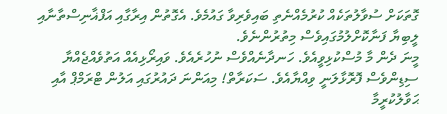ގޮތަކަށް ސުވާލުތަކެއް ކުރުމެއްނެތި ބައިވެރިވާ ގައުމެވެ. އެގޮތުން އިރާގާއި އަފްޣާނިސްތާނާއި ލީބިޔާ ފަނާކޮށްލުމުގައިވެސް މިތުރުންނެވެ.
މީނަ ދެން މާ މުސްކުޅިވީއެވެ. ހަނދާނެއްވެސް ނުހުރެއެވެ. ވައިރޯޅިއެއް އަތުވެއްޖެއްޔާ ސިޑިންވެސް ފޮރޮޅާލަނީ ވިއްޔާއެވެ. ސަކަރާތް! މިއަންނަ ދައުރުގައި އަލުން ޓްރަމްޕް އާއި ޙަވާލުކުރީމާ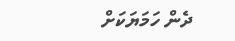ދެން ހަމަޔަކަށް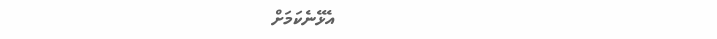އެޅޭނެކަމަށް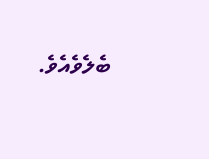ބެލެވެއެވެ.